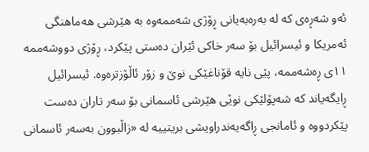ئەو شەڕەی کە لە بەرەبەیانی ڕۆژی شەممەوە بە هێرشی هەماهنگی ئەمریکا و ئیسرائیل بۆ سەر خاکی ئێران دەستی پێکرد، ڕۆژی دووشەممە ١١ی ڕەشەممە، پێی نایە قۆناغێکی نوێ و زۆر ئاڵۆزترەوە. ئیسرائیل ڕایگەیاند کە شەپۆلێکی نوێی هێرشی ئاسمانی بۆ سەر تاران دەست پێکردووە و ئامانجی ڕاگەیەندراویشی بریتییە لە «زاڵبوون بەسەر ئاسمانی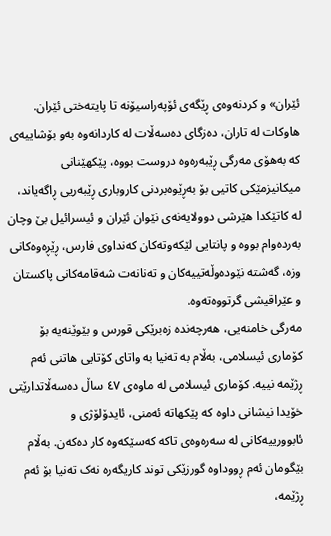ئێران» و کردنەوەی ڕێگەی ئۆپەراسیۆنە تا پایتەختی ئێران. هاوکات لە تاران، دەزگای دەسەڵات لە کاردانەوە بەو بۆشاییەی کە بەهۆی مەرگی ڕێبەرەوە دروست بووە، پێکهێنانی میکانیزمێکی کاتیی بۆ بەڕێوەبردنی کاروباری ڕێبەریی ڕاگەیاند، لە کاتێکدا هێرشی دوولایەنەی نێوان ئێران و ئیسرائیل بێ وچان بەردەوام بووە و پانتایی لێکەوتەکان کەنداوی فارس، ڕێڕەوەکانی وزە، گەشتە نێودەوڵەتییەکان و تەنانەت شەقامەکانی پاکستان و عێراقیشی گرتووەتەوە.
مەرگی خامنەیی، هەرچەندە زەبرێکی قورس و بێوێنەیە بۆ کۆماری ئیسلامی، بەڵام بە تەنیا بە واتای کۆتایی هاتنی ئەم ڕژێمە نییە. کۆماری ئیسلامی لە ماوەی ٤٧ ساڵ دەسەڵاتدارێتی خۆیدا نیشانی داوە کە پێکهاتە ئەمنی، ئایدۆلۆژی و ئابوورییەکانی لە سەرەوەی تاکە کەسێکەوە کار دەکەن. بەڵام بێگومان ئەم ڕووداوە گورزێکی توند کاریگەرە نەک تەنیا بۆ ئەم ڕژێمە،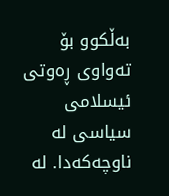بەڵکوو بۆ تەواوی ڕەوتی ئیسلامی سیاسی لە ناوچەکەدا. لە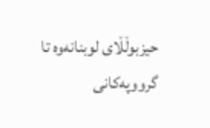حیزبوڵڵای لوبنانەوە تا گرووپەکانی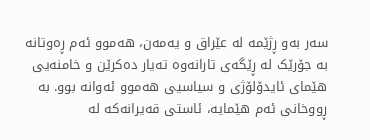سەر بەو ڕژێمە لە عێراق و یەمەن، هەموو ئەم ڕەوتانە بە جۆرێک لە ڕێگەی تارانەوە تەیار دەکرێن و خامنەیی هێمای ئایدۆلۆژی و سیاسیی هەموو ئەوانە بوو. بە ڕووخانی ئەم هێمایە، ئاستی قەیرانەکە لە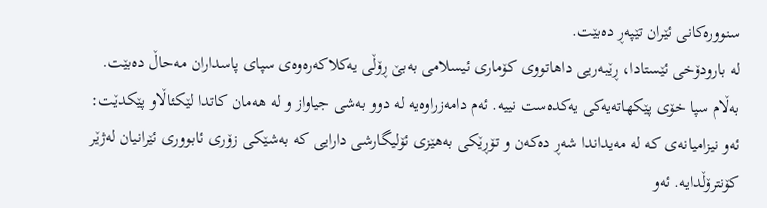سنوورەکانی ئێران تێپەڕ دەبێت.
لە بارودۆخی ئێستادا، ڕێبەریی داهاتووی کۆماری ئیسلامی بەبێ ڕۆڵی یەکلاکەرەوەی سپای پاسداران مەحاڵ دەبێت. بەڵام سپا خۆی پێکهاتەیەکی یەکدەست نییە. ئەم دامەزراوەیە لە دوو بەشی جیاواز و لە هەمان کاتدا لێکئاڵاو پێکدێت: ئەو نیزامیانەی کە لە مەیداندا شەڕ دەکەن و تۆڕێکی بەهێزی ئۆلیگارشی دارایی کە بەشێکی زۆری ئابووری ئێرانیان لەژێر کۆنترۆڵدایە. ئەو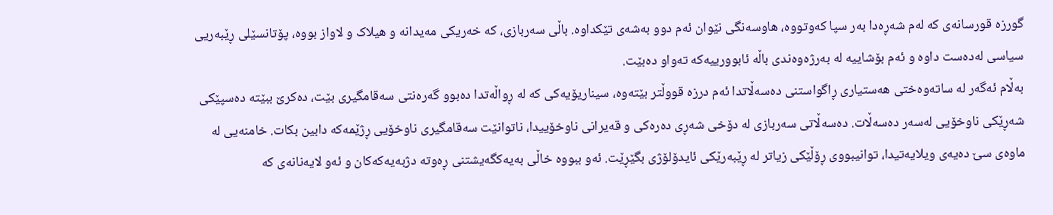گورزە قورسانەی کە لەم شەڕەدا بەر سپا کەوتووە، هاوسەنگی نێوان ئەم دوو بەشەی تێکداوە. باڵی سەربازی، کە خەریکی مەیدانە و هیلاک و لاواز بووە، پۆتانسێلی ڕێبەریی سیاسی لەدەست داوە و ئەم بۆشاییە لە بەرژەوەندی باڵە ئابوورییەکە تەواو دەبێت.
بەڵام ئەگەر لە ساتەوەختی هەستیاری ڕاگواستنی دەسەڵاتدا ئەم درزە قووڵتر بێتەوە، سیناریۆیەکی کە لە ڕواڵەتدا دەبوو گەرەنتی سەقامگیری بێت، دەکرێ ببێتە دەسپێکی شەڕێکی ناوخۆیی لەسەر دەسەڵات. دەسەڵاتی سەربازی لە دۆخی شەڕی دەرەکی و قەیرانی ناوخۆییدا، ناتوانێت سەقامگیری ناوخۆیی ڕژێمەکە دابین بکات. خامنەیی لە ماوەی سێ دەیەی ویلایەتیدا، توانیبووی ڕۆڵێکی زیاتر لە ڕێبەرێکی ئایدۆلۆژی بگێڕێت. ئەو ببووە خاڵی بەیەکگەیشتنی ڕەوتە دژبەیەکەکان و ئەو لایەنانەی کە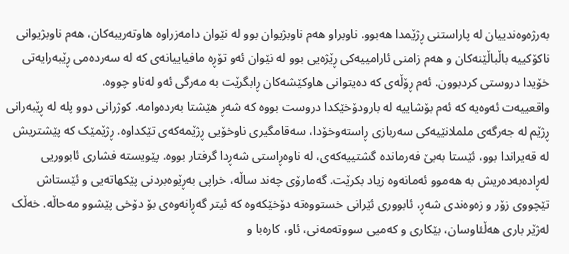بەرژەوەندییان لە پاراستنی ڕژێمدا هەبوو. ناوبراو هەم ناوبژیوان بوو لە نێوان دامەزراوە هاوتەریبەکان، هەم ناوبژیوانی ناکۆکییە باڵباڵێنەکان و هەم زامنی ئارامییەکی ڕێژەیی بوو لە نێوان ئەو تۆڕە مافیاییانەی کە لە سەردەمی ڕێبەرایەتی خۆیدا دروستی کردبوون. ئەم ڕۆڵەی کە دەیتوانی هاوکێشەکان ڕابگرێت بە مەرگی ئەو لەناو چووە.
واقعییەت ئەوەیە کە ئەم بۆشاییە لە بارودۆخێکدا دروست بووە کە شەڕ هێشتا بەردەوامە. کوژرانی دوو پلە لە ڕێبەرانی ڕژێم لە جەرگەی ململانێیەکی سەربازی ڕاستەوخۆدا، سەقامگیری ناوخۆیی ڕژێمەکەی تێکداوە. ڕژێمێک کە پێشتریش لە قەیراندا بوو، ئێستا بەبێ فەرماندە گشتییەکەی، لە ناوەڕاستی شەڕدا گرفتار بووە. پێویستە فشاری ئابووریی لەڕادەبەدەریش بە هەموو ئەمانەوە زیاد بکرێت. گەمارۆی چەند ساڵە، خراپی بەڕێوەبردنی پێکهاتەیی و ئێستاش تێچووی زۆر و زەوەندی شەڕ، ئابووری ئێرانی خستووەتە دۆخێکەوە کە ئیتر گەڕانەوەی بۆ دۆخی پێشوو مەحاڵە. خەڵک لەژێر باری هەڵئاوسان، بێکاری و کەمیی سووتەمەنی، ئاو، کارەبا و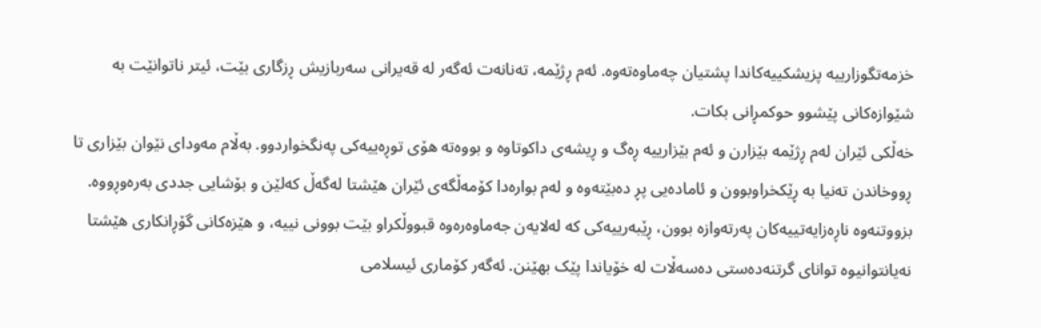خزمەتگوزارییە پزیشکییەکاندا پشتیان چەماوەتەوە. ئەم ڕژێمە، تەنانەت ئەگەر لە قەیرانی سەربازیش ڕزگاری بێت، ئیتر ناتوانێت بە شێوازەکانی پێشوو حوکمڕانی بکات.
خەڵکی ئێران لەم ڕژێمە بێزارن و ئەم بێزارییە ڕەگ و ڕیشەی داکوتاوە و بووەتە هۆی توڕەییەکی پەنگخواردوو. بەڵام مەودای نێوان بێزاری تا ڕووخاندن تەنیا بە ڕێکخراوبوون و ئامادەیی پڕ دەبێتەوە و لەم بوارەدا کۆمەڵگەی ئێران هێشتا لەگەڵ کەلێن و بۆشایی جددی بەرەوڕووە. بزووتنەوە ناڕەزایەتییەکان پەرتەوازە بوون، ڕێبەرییەکی کە لەلایەن جەماوەرەوە قبووڵکراو بێت بوونی نییە، و هێزەکانی گۆڕانکاری هێشتا نەیانتوانیوە توانای گرتنەدەستی دەسەڵات لە خۆیاندا پێک بهێنن. ئەگەر کۆماری ئیسلامی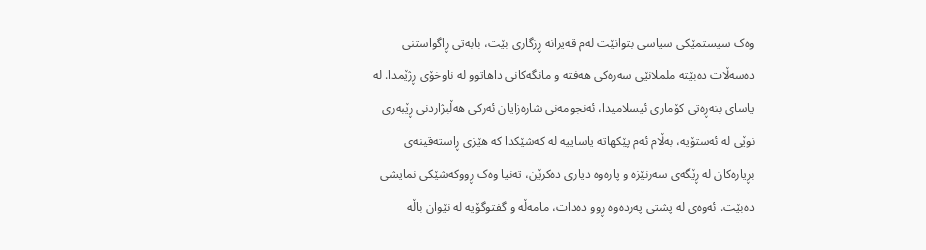وەک سیستمێکی سیاسی بتوانێت لەم قەیرانە ڕزگاری بێت، بابەتی ڕاگواستنی دەسەڵات دەبێتە ململانێی سەرەکی هەفتە و مانگەکانی داهاتوو لە ناوخۆی ڕژێمدا. لە یاسای بنەڕەتی کۆماری ئیسلامیدا، ئەنجومەنی شارەزایان ئەرکی هەڵبژاردنی ڕێبەری نوێی لە ئەستۆیە، بەڵام ئەم پێکهاتە یاساییە لە کەشێکدا کە هێزی ڕاستەقینەی بڕیارەکان لە ڕێگەی سەرنێزە و پارەوە دیاری دەکرێن، تەنیا وەک ڕووکەشێکی نمایشی دەبێت. ئەوەی لە پشتی پەردەوە ڕوو دەدات، مامەڵە و گفتوگۆیە لە نێوان باڵە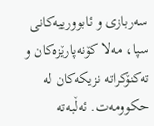سەربازی و ئابوورییەکانی سپا، مەلا کۆنەپارێزەکان و تەکنۆکراتە نزیکەکان لە حکوومەت. ئەڵبەتە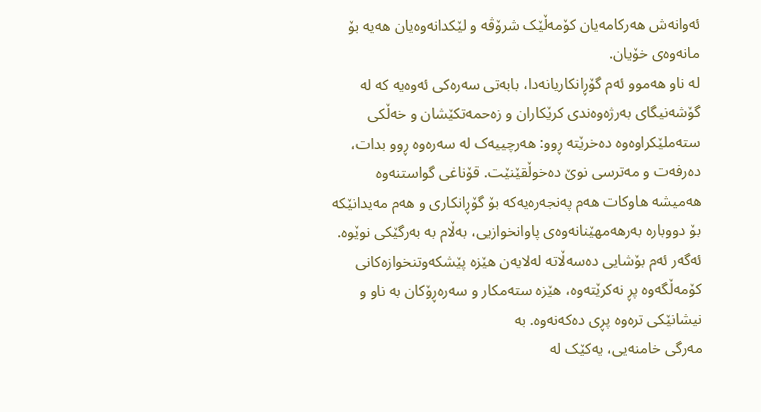ئەوانەش هەرکامەیان کۆمەڵێک شرۆڤە و لێکدانەوەیان هەیە بۆ مانەوەی خۆیان.
لە ناو هەموو ئەم گۆڕانکاریانەدا، بابەتی سەرەکی ئەوەیە کە لە گۆشەنیگای بەرژەوەندی کرێکاران و زەحمەتکێشان و خەڵکی ستەملێکراوەوە دەخرێتە ڕوو: هەرچییەک لە سەرەوە ڕوو بدات، دەرفەت و مەترسی نوێ دەخوڵقێنێت. قۆناغی گواستنەوە هەمیشە هاوکات هەم پەنجەرەیەکە بۆ گۆڕانکاری و هەم مەیدانێکە بۆ دووبارە بەرهەمهێنانەوەی پاوانخوازیی، بەڵام بە بەرگێکی نوێوە. ئەگەر ئەم بۆشایی دەسەڵاتە لەلایەن هێزە پێشکەوتنخوازەکانی کۆمەڵگەوە پڕ نەکرێتەوە، هێزە ستەمکار و سەرەڕۆکان بە ناو و نیشانێکی ترەوە پڕی دەکەنەوە. بە
مەرگی خامنەیی، یەکێک لە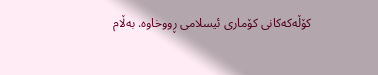کۆڵەکەکانی کۆماری ئیسلامی ڕووخاوە. بەڵام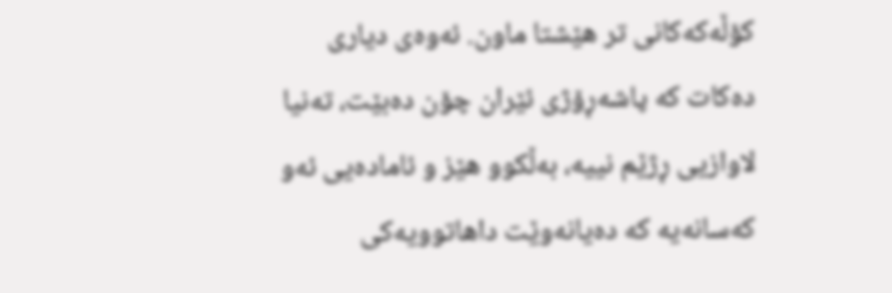کۆڵەکەکانی تر هێشتا ماون. ئەوەی دیاری دەکات کە پاشەڕۆژی ئێران چۆن دەبێت، تەنیا لاوازیی ڕژێم نییە، بەڵکوو هێز و ئامادەیی ئەو کەسانەیە کە دەیانەوێت داهاتوویەکی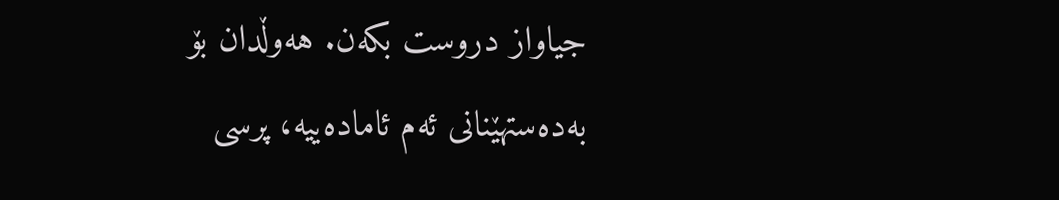جیاواز دروست بکەن. هەوڵدان بۆ بەدەستهێنانی ئەم ئامادەییە، پرسی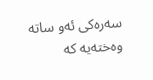سەرەکی ئەو ساتە وەختەیە کە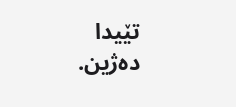تێیدا دەژین.